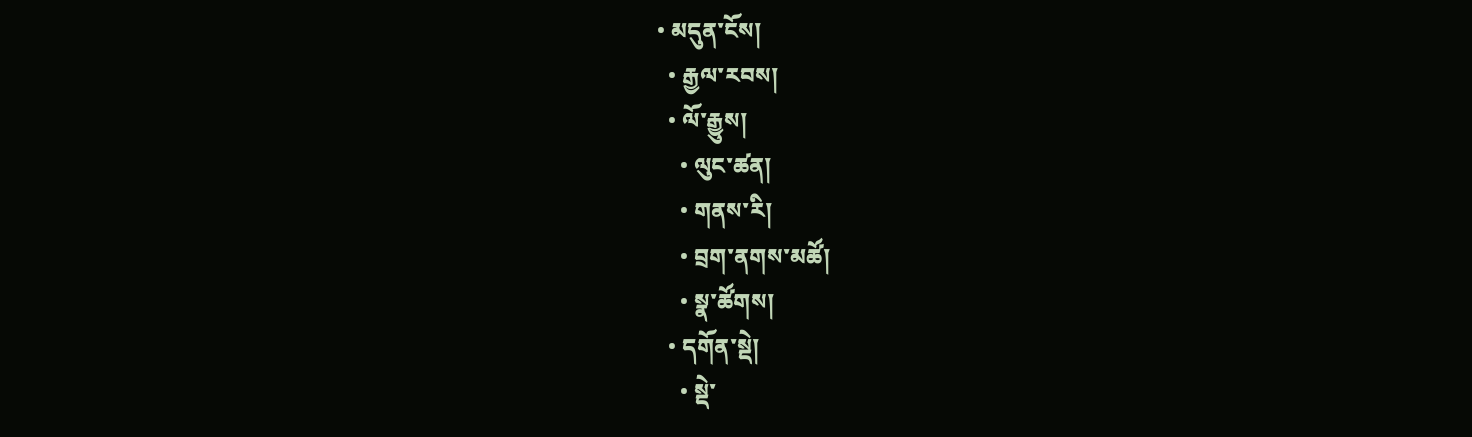• མདུན་ངོས།
  • རྒྱལ་རབས།
  • ལོ་རྒྱུས།
    • ལུང་ཚན།
    • གནས་རི།
    • བྲག་ནགས་མཚོ།
    • སྣ་ཚོགས།
  • དགོན་སྡེ།
    • སྡེ་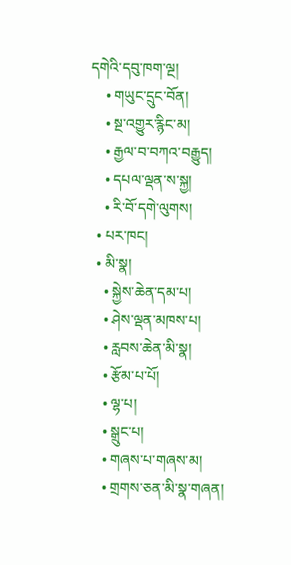དགེའི་དབུ་ཁག་ལྔ།
    • གཡུང་དྲུང་བོན།
    • སྔ་འགྱུར་རྙིང་མ།
    • རྒྱལ་བ་བཀའ་བརྒྱུད།
    • དཔལ་ལྡན་ས་སྐྱ།
    • རི་བོ་དགེ་ལུགས།
  • པར་ཁང།
  • མི་སྣ།
    • སྐྱེས་ཆེན་དམ་པ།
    • ཤེས་ལྡན་མཁས་པ།
    • རླབས་ཆེན་མི་སྣ།
    • རྩོམ་པ་པོ།
    • ལྷ་པ།
    • སྒྲུང་པ།
    • གཞས་པ་གཞས་མ།
    • གྲགས་ཅན་མི་སྣ་གཞན།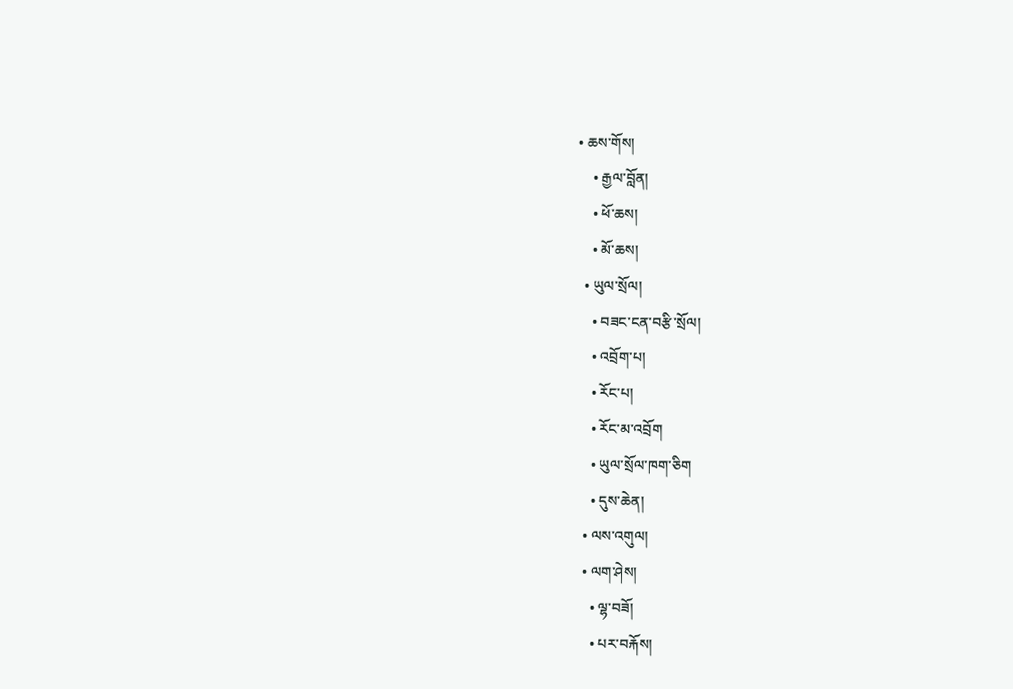• ཆས་གོས།
    • རྒྱལ་བློན།
    • ཕོ་ཆས།
    • མོ་ཆས།
  • ཡུལ་སྲོལ།
    • བཟང་ངན་བརྩི་སྲོལ།
    • འབྲོག་པ།
    • རོང་པ།
    • རོང་མ་འབྲོག
    • ཡུལ་སྲོལ་ཁག་ཅིག
    • དུས་ཆེན།
  • ལས་འགུལ།
  • ལག་ཤེས།
    • ལྷ་བཟོ།
    • པར་བརྐོས།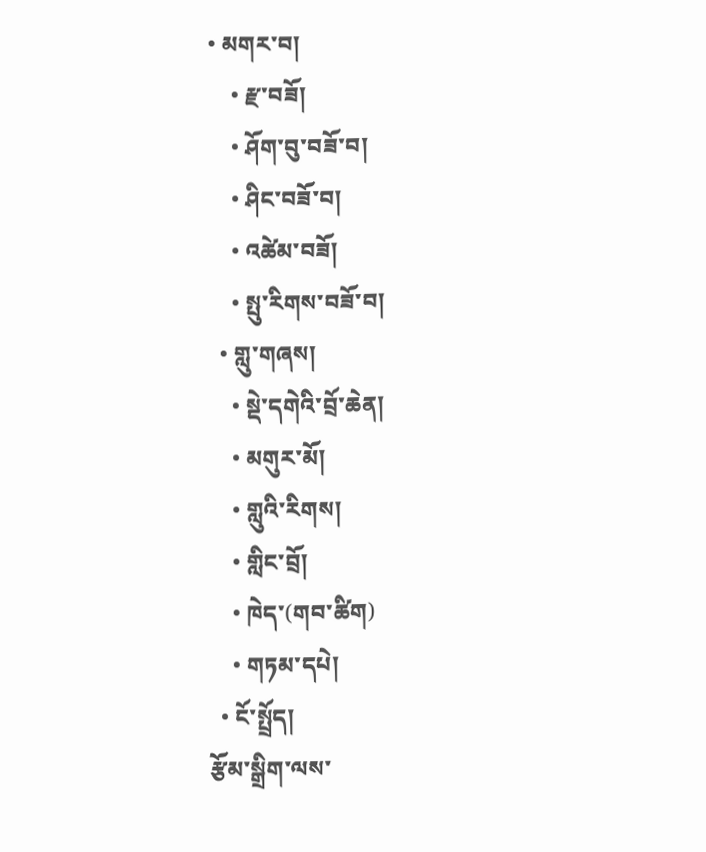• མགར་བ།
    • རྫ་བཟོ།
    • ཤོག་བུ་བཟོ་བ།
    • ཤིང་བཟོ་བ།
    • འཚེམ་བཟོ།
    • སྤུ་རིགས་བཟོ་བ།
  • གླུ་གཞས།
    • སྡེ་དགེའི་བྲོ་ཆེན།
    • མགུར་མོ།
    • གླུའི་རིགས།
    • གླིང་བྲོ།
    • ཁེད་(གབ་ཚིག)
    • གཏམ་དཔེ།
  • ངོ་སྤྲོད།
རྩོམ་སྒྲིག་ལས་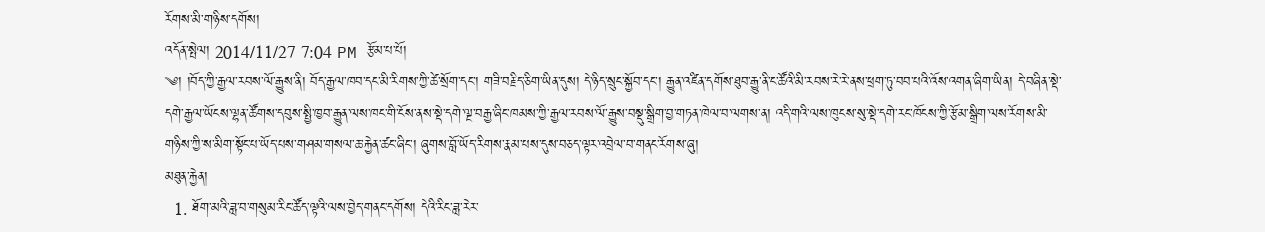རོགས་མི་གཉིས་དགོས།
འདོན་སྤེལ། 2014/11/27 7:04 PM རྩོམ་པ་པོ།
༄། །བོད་ཀྱི་རྒྱལ་རབས་ལོ་རྒྱུས་ནི། བོད་རྒྱལ་ཁབ་དང་མི་རིགས་ཀྱི་ཚེ་སྲོག་དང་། གཟི་བརྗིད་ཅིག་ཡིན་དུས། དེ་ཉིད་སྲུང་སྐྱོབ་དང་། རྒྱུན་འཛིན་དགོས་ཐུབ་རྒྱུ་ནི་ང་ཚོའི་མི་རབས་རེ་རེ་ནས་ཕྲག་ཏུ་བབ་པའི་འོས་འགན་ཞིག་ཡིན། དེ་བཞིན་སྡེ་དགེ་རྒྱལ་ཡོངས་ལྷན་ཚོགས་དབུས་སྤྱི་ཁྱབ་རྒྱུན་ལས་ཁང་གི་ངོས་ནས་སྡེ་དགེ་ལྔ་བརྒྱ་ཞིང་ཁམས་ཀྱི་རྒྱལ་རབས་ལོ་རྒྱུས་བསྡུ་སྒྲིག་བྱ་གཏན་ཁེལ་བ་ལགས་ན། འདི་གའི་ལས་ཁུངས་སུ་སྡེ་དགེ་རང་ཁོངས་ཀྱི་རྩོམ་སྒྲིག་ལས་རོགས་མི་གཉིས་ཀྱི་ས་མིག་སྟོང་པ་ཡོད་པས་གཤམ་གསལ་ཆ་རྐྱེན་ཚང་ཞིང་། ཞུགས་བློ་ཡོད་རིགས་རྣམ་པས་དུས་བཅད་ལྟར་འབྲེལ་བ་གནང་རོགས་ཞུ།
མཐུན་རྐྱེན།
  1. ཐོག་མའི་ཟླ་བ་གསུམ་རིང་ཚོད་ལྟའི་ལས་བྱེད་གནང་དགོས། དེའི་རིང་ཟླ་རེར་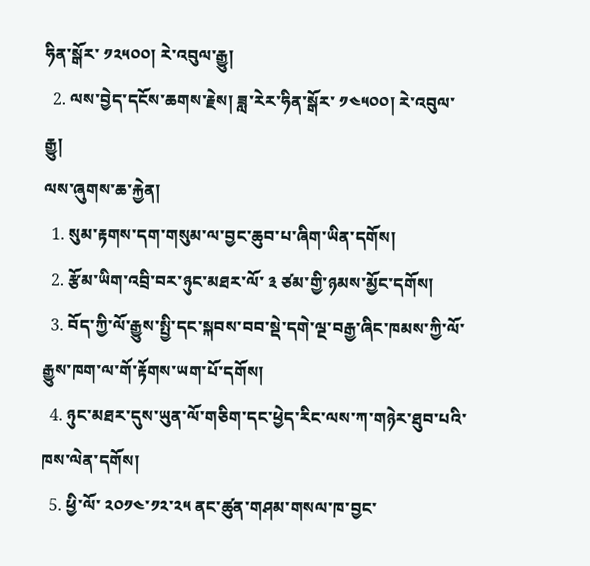ཧིན་སྒོར་ ༡༢༥༠༠། རེ་འབུལ་རྒྱུ།
  2. ལས་བྱེད་དངོས་ཆགས་རྗེས། ཟླ་རེར་ཧིན་སྒོར་ ༡༤༥༠༠། རེ་འབུལ་རྒྱུ།
ལས་ཞུགས་ཆ་རྐྱེན།
  1. སུམ་རྟགས་དག་གསུམ་ལ་བྱང་ཆུབ་པ་ཞིག་ཡིན་དགོས།
  2. རྩོམ་ཡིག་འབྲི་བར་ཉུང་མཐར་ལོ་ ༣ ཙམ་གྱི་ཉམས་མྱོང་དགོས།
  3. བོད་ཀྱི་ལོ་རྒྱུས་སྤྱི་དང་སྐབས་བབ་སྡེ་དགེ་ལྔ་བརྒྱ་ཞིང་ཁམས་ཀྱི་ལོ་རྒྱུས་ཁག་ལ་གོ་རྟོགས་ཡག་པོ་དགོས།
  4. ཉུང་མཐར་དུས་ཡུན་ལོ་གཅིག་དང་ཕྱེད་རིང་ལས་ཀ་གཉེར་ཐུབ་པའི་ཁས་ལེན་དགོས།
  5. ཕྱི་ལོ་ ༢༠༡༤་༡༢་༢༥ ནང་ཚུན་གཤམ་གསལ་ཁ་བྱང་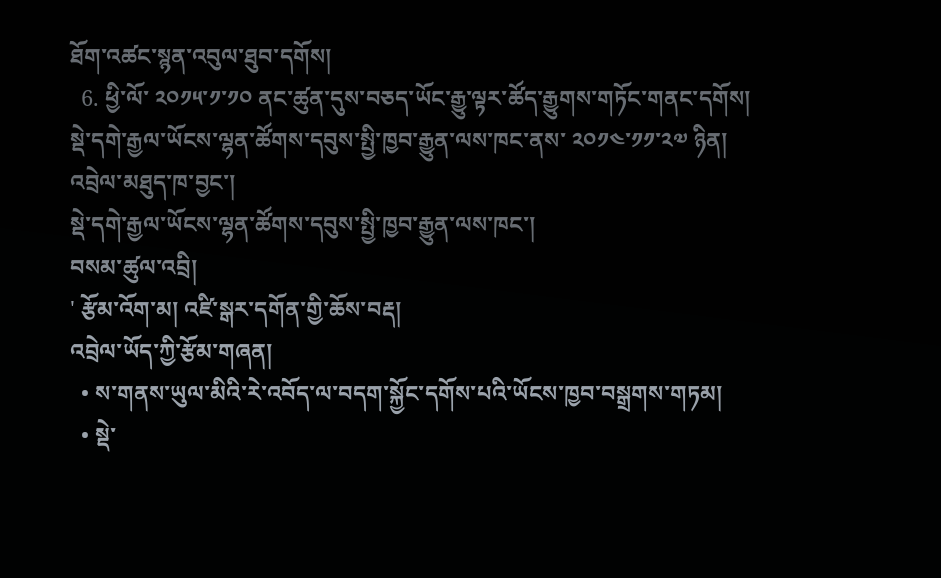ཐོག་འཚང་སྙན་འབུལ་ཐུབ་དགོས།
  6. ཕྱི་ལོ་ ༢༠༡༥་༡་༡༠ ནང་ཚུན་དུས་བཅད་ཡོང་རྒྱུ་ལྟར་ཚོད་རྒྱུགས་གཏོང་གནང་དགོས།
སྡེ་དགེ་རྒྱལ་ཡོངས་ལྷན་ཚོགས་དབུས་སྤྱི་ཁྱབ་རྒྱུན་ལས་ཁང་ནས་ ༢༠༡༤་༡༡་༢༧ ཉིན།
འབྲེལ་མཐུད་ཁ་བྱང་།
སྡེ་དགེ་རྒྱལ་ཡོངས་ལྷན་ཚོགས་དབུས་སྤྱི་ཁྱབ་རྒྱུན་ལས་ཁང་།
བསམ་ཚུལ་འབྲི།
' རྩོམ་འོག་མ། འཛི་སྒར་དགོན་གྱི་ཆོས་བརྡ།
འབྲེལ་ཡོད་ཀྱི་རྩོམ་གཞན།
  • ས་གནས་ཡུལ་མིའི་རེ་འབོད་ལ་བདག་སྐྱོང་དགོས་པའི་ཡོངས་ཁྱབ་བསྒྲགས་གཏམ།
  • སྡེ་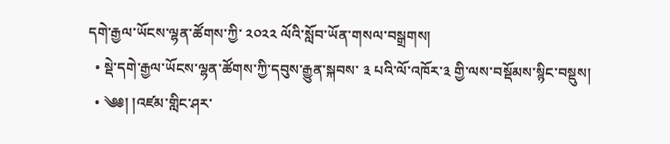དགེ་རྒྱལ་ཡོངས་ལྷན་ཚོགས་ཀྱི་ ༢༠༢༢ ལོའི་སློབ་ཡོན་གསལ་བསྒྲགས།
  • སྡེ་དགེ་རྒྱལ་ཡོངས་ལྷན་ཚོགས་ཀྱི་དབུས་རྒྱུན་སྐབས་ ༣ པའི་ལོ་འཁོར་༣ གྱི་ལས་བསྡོམས་སྙིང་བསྡུས།
  • ༄༅། །འཛམ་གླིང་ཤར་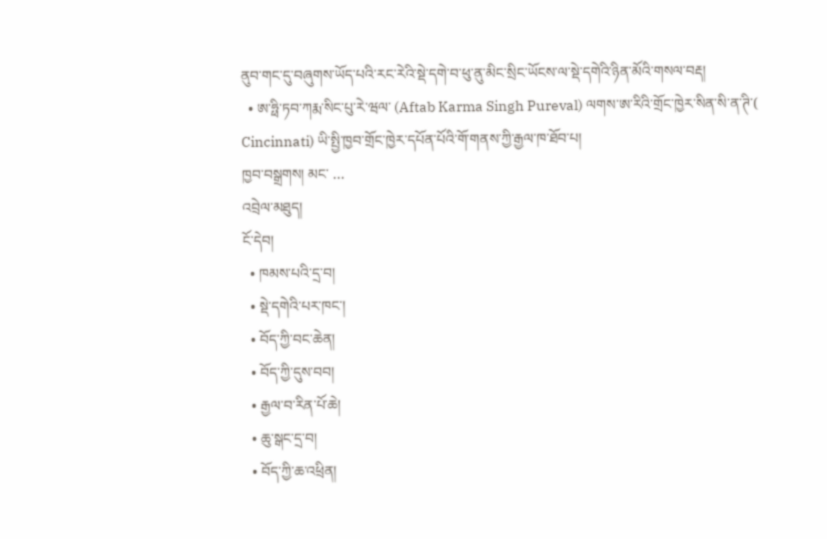ནུབ་གང་དུ་བཞུགས་ཡོད་པའི་རང་རེའི་སྡེ་དགེ་བ་ཕུ་ནུ་མིང་སྲིང་ཡོངས་ལ་སྡེ་དགེའི་ཉིན་མོའི་གསལ་བརྡ།
  • ཨ་ཧྥི་ཏབ་ཀརྨ་སིང་པུ་རེ་ཝལ་ (Aftab Karma Singh Pureval) ལགས་ཨ་རིའི་གྲོང་ཁྱེར་སིན་སི་ན་ཊི་( Cincinnati) ཡི་སྤྱི་ཁྱབ་གྲོང་ཁྱེར་དཔོན་པོའི་གོ་གནས་ཀྱི་རྒྱལ་ཁ་ཐོབ་པ།
ཁྱབ་བསྒྲགས། མང་ ...
འབྲེལ་མཐུད།
ངོ་དེབ།
  • ཁམས་པའི་དྲ་བ།
  • སྡེ་དགེའི་པར་ཁང་།
  • བོད་ཀྱི་བང་ཆེན།
  • བོད་ཀྱི་དུས་བབ།
  • རྒྱལ་བ་རིན་པོ་ཆེ།
  • ཆུ་སྒང་དྲ་བ།
  • བོད་ཀྱི་ཆ་འཕྲིན།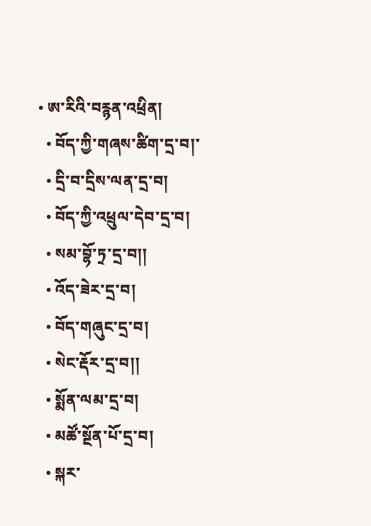• ཨ་རིའི་བརྙན་འཕྲིན།
  • བོད་ཀྱི་གཞས་ཚིག་དྲ་བ།་
  • དྲི་བ་དྲིས་ལན་དྲ་བ།
  • བོད་ཀྱི་འཕྲུལ་དེབ་དྲ་བ།
  • སམ་བྷོ་ཏྲ་དྲ་བ།།
  • འོད་ཟེར་དྲ་བ།
  • བོད་གཞུང་དྲ་བ།
  • སེང་རྡོར་དྲ་བ།།
  • སྨོན་ལམ་དྲ་བ།
  • མཚོ་སྔོན་པོ་དྲ་བ།
  • སྐར་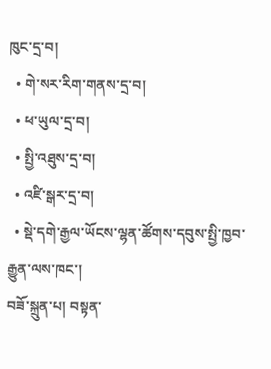ཁུང་དྲ་བ།
  • གེ་སར་རིག་གནས་དྲ་བ།
  • ཕ་ཡུལ་དྲ་བ།
  • སྤྱི་འཐུས་དྲ་བ།
  • འཛི་སྒར་དྲ་བ།
  • སྡེ་དགེ་རྒྱལ་ཡོངས་ལྷན་ཚོགས་དབུས་སྤྱི་ཁྱབ་རྒྱུན་ལས་ཁང་།
བཟོ་སྐྲུན་པ། བསྟན་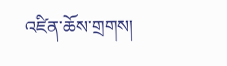འཛིན་ཆོས་གྲགས།